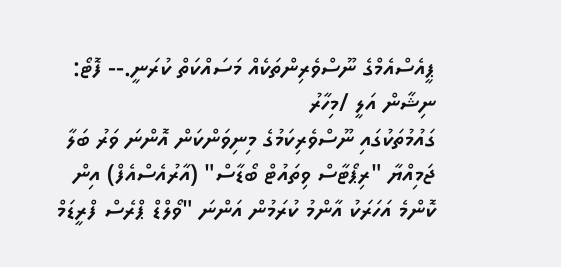ޕީއެސްއެމްގެ ނޫސްވެރިންތަކެއް މަސައްކަތް ކުރަނީ.-- ފޮޓޯ: ނިޝާން އަލީ /މިހާރު
ގައުމުތަކުގައި ނޫސްވެރިކަމުގެ މިނިވަންކަން އޮންނަ ވަރު ބަލާ ޖަމިއްޔާ "ރިޕޯޓާސް ވިތައުޓް ބޯޑާސް" (އާރުއެސްއެފް) އިން ކޮންމެ އަހަރަކު އާންމު ކުރަމުން އަންނަ "ވޯލްޑް ޕްރެސް ފްރީޑަމް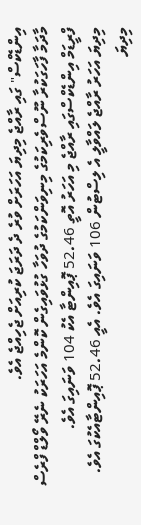އިންޑެކްސް" ގައި ރާއްޖެ މިދިޔަ އަހަރަށް ވުރެ ދެ ދަރަޖަ ކުރިއަށް ޖެހިއްޖެ އެވެ.
މާދަމާ ފާހަގަކުރާ ނޫސްވެރިކަމުގެ މިނިވަންކަމުގެ ދުވަހާ ގުޅުވައިގެން ކޮންމެ އަހަރަކު ނެރޭ ވޯލްޑް ފްރެސް ފްރީޑަމް އިންޑެކްސްގައި ރާއްޖެ މި އަހަރު އޮތީ 52.46 ޕޮއިންޓާ އެކު 104 ވަނައިގަ އެވެ.
މިދިޔަ އަހަރު ރާއްޖެ ލައްވާލީ އެ ލިސްޓުން 106 ވަނައިގަ އެވެ. އެއީ 52.46 ޕޮއިންޓާއެކުގަ އެވެ. މިދިޔަ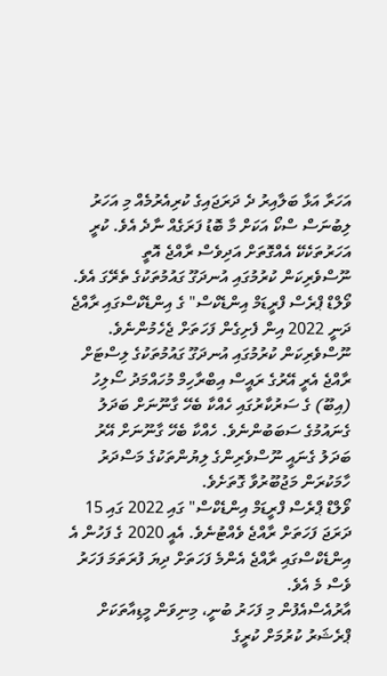އަހަރާ އަޅާ ބަލާއިރު ދެ ދަރަޖައިގެ ކުރިއެރުމެއް މި އަހަރު ލިބުނަސް ސްކޯ އަކަށް މާ ބޮޑު ފަރަގެއް ނާދެ އެވެ. ކުރީ އަހަރުތަކެކޭ އެއްގޮތަށް އަދިވެސް ރާއްޖެ އޮތީ ނޫސްވެރިކަން ކުރުމުގައި އުނދަގޫ ގައުމުތަކުގެ ތެރޭގަ އެވެ.
ވޯލްޑް ޕްރެސް ފްރީޑަމް އިންޑެކްސް" ގެ އިންޑެކްސްގައި ރާއްޖެ ދަނީ 2022 އިން ފެށިގެން ފަހަތަށް ޖެހެމުންނެވެ. ނޫސްވެރިކަން ކުރުމުގައި އުނދަގޫ ގައުމުތަކުގެ ލިސްޓަށް ރާއްޖެ އެރީ އޭރުގެ ރައީސް އިބްރާހިމް މުހައްމަދު ސޯލިހު (އިބޫ) ގެ ސަރުކާރުގައި ހެއްކާ ބެހޭ ގާނޫނަށް ބަދަލު ގެނައުމުގެ ސަބަބުންނެވެ. ހެއްކާ ބެހޭ ގާނޫނަށް އޭރު ބަދަލު ގެނައީ ނޫސްވެރިންގެ ލިޔުންތަކުގެ މަސްދަރު ހާމަކުރަން މަޖުބޫރުވާ ގޮތަށެވެ.
ވޯލްޑް ޕްރެސް ފްރީޑަމް އިންޑެކްސް" ގައި 2022 ގައި 15 ދަރަޖަ ފަހަތަށް ރާއްޖެ ވެއްޓުނެވެ. އެއީ 2020 ގެ ފަހުން އެ އިންޑެކްސްގައި ރާއްޖެ އެންމެ ފަހަތަށް ދިޔަ ފުރަތަމަ ފަހަރު ވެސް މެ އެވެ.
އާރުއެސްއެފުން މި ފަހަރު ބުނީ، މިނިވަން މީޑިއާތަކަށް ޕްރެޝަރު ކުރުމަށް ކުރީގެ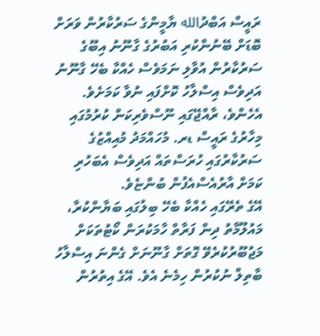ރައީސް އަބްދުالله ޔާމީންގެ ސަރުކާރުން ވަރަށް ބޮޑަށް ބޭނުންކުރި އަބުރުގެ ގާނޫނު އިބޫގެ ސަރުކާރުން އުވާލި ނަމަވެސް ހެއްކާ ބެހޭ ގާނޫނު އަދިވެސް އިސްލާހު ކޮށްފައި ނުވާ ކަމަށެވެ. އެހެންވެ، ރާއްޖޭގައި ނޫސްވެރިކަން ކުރުމުގައި މިހާރުގެ ރައީސް ޑރ. މުހައްމަދު މުއިއްޒުގެ ސަރުކާރުގައި ހުރަސްތައް އަދިވެސް އެބަހުރި ކަމަށް އާރުއެސްއެފުން ބުންޏެވެ.
އޭގެ ތެރޭގައި ހެއްކާ ބެހޭ ބިލުގައި ބަޔާންކުރާ، މައުލޫމާތު ދިން ފަރާތް ހާމަކުރަން ކޯޓުތަކަށް މަޖުބޫރުކުރެވޭ ގޮތަށް ގާނޫނަށް ގެންނަ އިސްލާހު ބާތިލް ނުކުރުން ހިމެނެ އެވެ. އޭގެ އިތުރުން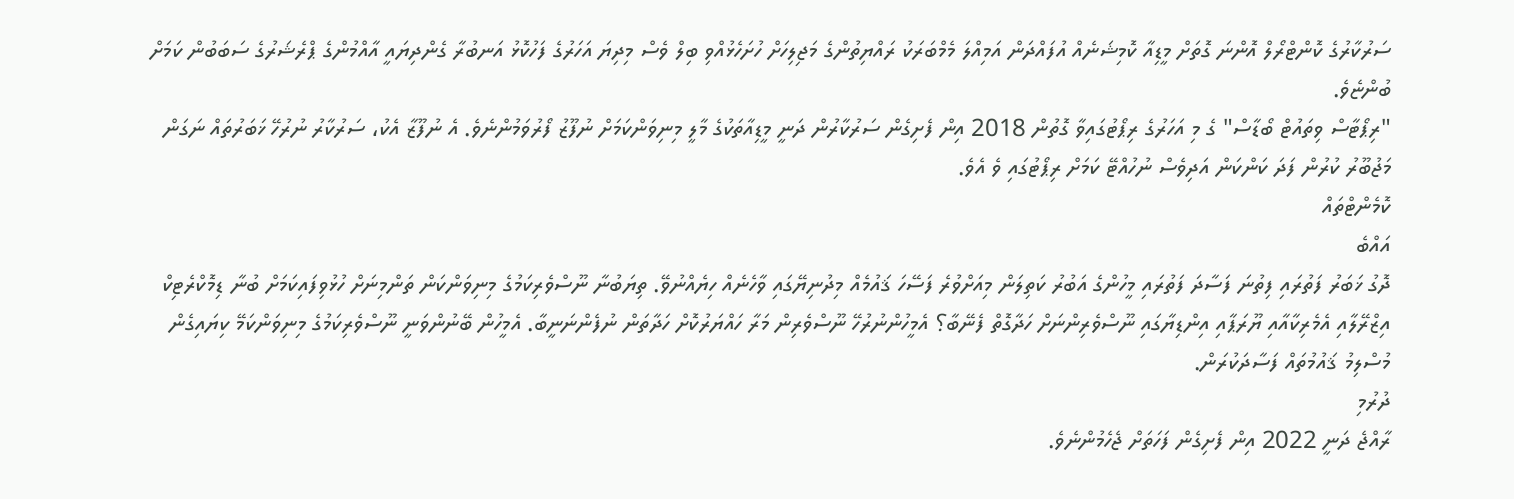ސަރުކާރުގެ ކޮންޓްރޯލް އޮންނަ ގޮތަށް މީޑިއާ ކޮމިޝަނެއް އުފައްދަން އަމިއްލަ މެމްބަރަކު ރައްޔިތުންގެ މަޖިލިހަށް ހުށަހެޅުއްވި ބިލް ވެސް މިދިޔަ އަހަރުގެ ފަހުކޮޅު އަނބުރާ ގެންދިޔައީ އާއްމުންގެ ޕްރެޝަރުގެ ސަބަބުން ކަމަށް ބުންޏެވެ.
"ރިޕޯޓާސް ވިތައުޓް ބޯޑާސް" ގެ މި އަހަރުގެ ރިޕޯޓުގައިވާ ގޮތުން 2018 އިން ފެށިގެން ސަރުކާރުން ދަނީ މީޑިއާތަކުގެ މާލީ މިނިވަންކަމަށް ނުފޫޒު ފޯރުވަމުންނެވެ. އެ ނުފޫޒާ އެކު، ސަރުކާރު ނުރުހޭ ޚަބަރުތައް ނަގަން މަޖުބޫރު ކުރުން ފަދަ ކަންކަން އަދިވެސް ނުހުއްޓޭ ކަމަށް ރިޕޯޓުގައި ވެ އެވެ.
ކޮމެންޓްތައް
އައްބެ
ދޮގު ޚަބަރު ފަތުރައި ފިތުނަ ފަސާދަ ފަތުރައި މީހުންގެ އަބުރު ކަތިލަން މިއަށްވުރެ ފަސޭހަ ޤައުމެއް މިދުނިޔޭގައި ވާހެނެއް ހިޔެއްނުވޭ. ތިޔަބުނާ ނޫސްވެރިކަމުގެ މިނިވަންކަން ތަންމިނަށް ހުޅުވިފައިކަމަށް ބުނާ ޑިމޮކްރެޓިކް އިޒްރޭލާއި އެމެރިކާއާއި ޔޫރަޕާއި އިންޑިޔާގައި ނޫސްވެރިންނަށް ހަދާގޮތް ފެނޭބާ؟ އެމީހުންނުރުހޭ ނޫސްވެރިން މަރާ ހައްޔަރުކޮށް ހަދާތަން ނުފެންނަނީބާ. އެމީހުން ބޭނުންވަނީ ނޫސްވެރިކަމުގެ މިނިވަންކަމޭ ކިޔައިގެން މުސްލިމު ޤައުމުތައް ފަސާދަކުރަން.
ދުރުމި
ރާއްޖެ ދަނީ 2022 އިން ފެށިގެން ފަހަތަށް ޖެހެމުންނެވެ.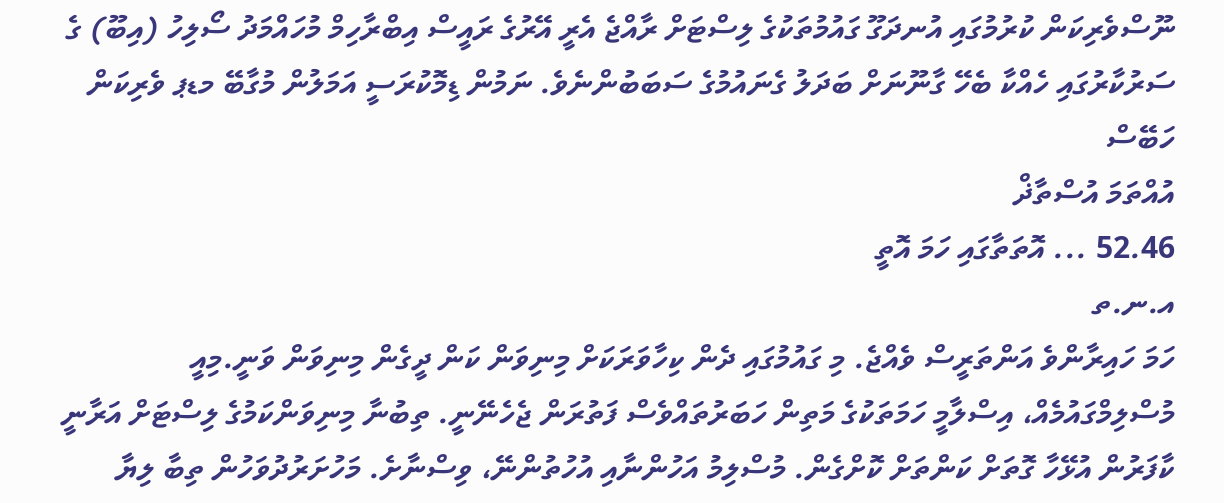ނޫސްވެރިކަން ކުރުމުގައި އުނދަގޫ ގައުމުތަކުގެ ލިސްޓަށް ރާއްޖެ އެރީ އޭރުގެ ރައީސް އިބްރާހިމް މުހައްމަދު ސޯލިހު (އިބޫ) ގެ ސަރުކާރުގައި ހެއްކާ ބެހޭ ގާނޫނަށް ބަދަލު ގެނައުމުގެ ސަބަބުންނެވެ. ނަމުން ޑިމޮކުރަސީ އަމަލުން މުގާބޭ މޑޕ ވެރިކަން ހަބޭސް
އުއްތަމަ އުސްތާޛް
52.46 ... އޮތަތާގައި ހަމަ އޮތީ
އ.ނ.ތ
ހަމަ ހައިރާންވެ އަންތަރީސް ވެއްޖެ. މި ގައުމުގައި ދެން ކިހާވަރަކަށް މިނިވަން ކަން ދީގެން މިނިވަން ވަނީ.މިއީ މުސްލިމްގައުމެއް، އިސްލާމީ ހަމަތަކުގެ މަތިން ހަބަރުތައްވެސް ފަތުރަން ޖެހެނޭނީ. ތިބުނާ މިނިވަންކަމުގެ ލިސްޓަށް އަރާނީ ކާފަރުން އުޅޭހާ ގޮތަށް ކަންތަށް ކޮށްގެން. މުސްލިމު އަހުންނާއި އުހުތުންނޭ، ވިސްނާށެ. މަހުށަރުދުވަހުން ތިބާ ލިޔާ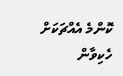ކޮންމެ އެއްޗަކަށް ހެކިވާން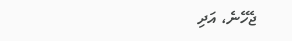ޖެހޭނެ، އަދި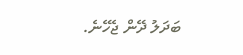ބަދަލު ދޭން ޖެހޭނެ.